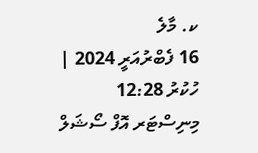ކ. މާލެ
16 ފެބްރުއަރީ 2024 | ހުކުރު 12:28
މިނިސްޓަރ އޮފް ސޯޝަލް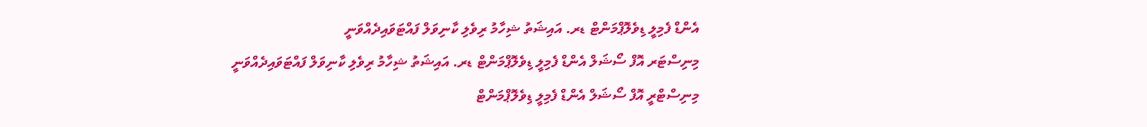އެންޑް ފެމިލީ ޑިވެލޮޕްމަންޓް ޑރ. އައިޝަތު ޝިހާމު ރިވެލި ކާނިވަލް ފައްޓަވައިދެއްވަނީ
މިނިސްޓަރ އޮފް ސޯޝަލް އެންޑް ފެމިލީ ޑިވެލޮޕްމަންޓް ޑރ. އައިޝަތު ޝިހާމު ރިވެލި ކާނިވަލް ފައްޓަވައިދެއްވަނީ
މިނިސްޓްރީ އޮފް ސޯޝަލް އެންޑް ފެމިލީ ޑިވެލޮޕްމަންޓް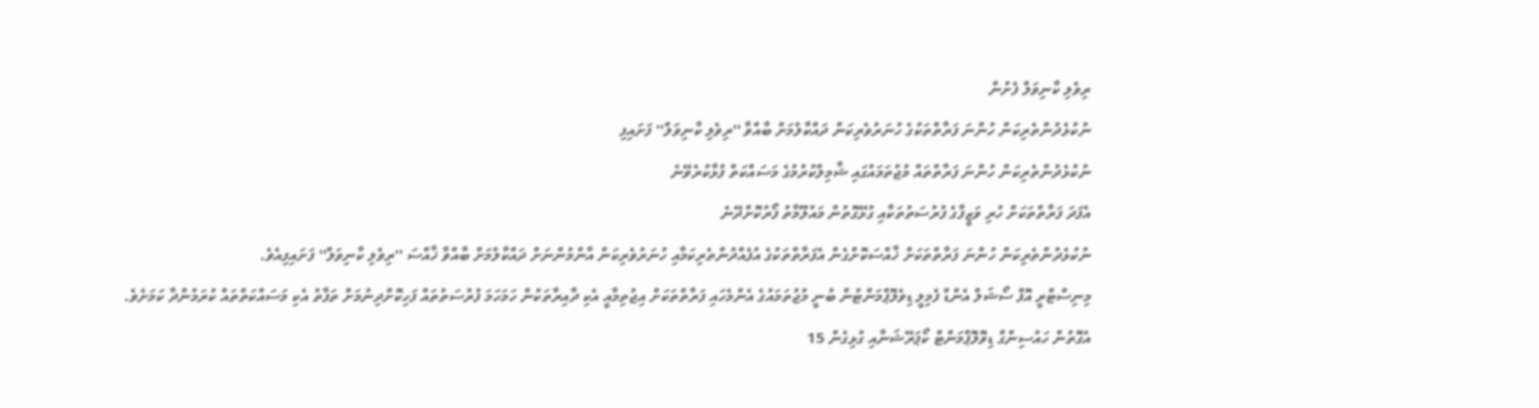ރިވެލި ކާނިވަލް ފެށުން
ނުކުޅެދުންތެރިކަން ހުންނަ ފަރާތްތަކުގެ ހުނަރުވެރިކަން ދައްކާލުމަށް ބާއްވާ ''ރިވެލި ކާނިވަލް'' ފަށައިފި
ނުކުޅެދުންތެރިކަން ހުންނަ ފަރާތްތައް މުޖުތަމައުގައި ޝާމިލްކުރުމުގެ މަސައްކަތް ފުޅާކުރެވޭނެ
އެފަދަ ފަރާތްތަކަށް ހުރި ވަޒީފާގެ ފުރުސަތުތަކާއި ގުޅޭގޮތުން މައުލޫމާތު ފޯރުކޮށްދޭނެ
ނުކުޅެދުންތެރިކަން ހުންނަ ފަރާތްތަކަށް ޚާއްސަކޮށްގެން އެފަރާތްތަކުގެ އުފެއްދުންތެރިކަމާއި ހުނަރުވެރިކަން އާންމުންނަށް ދައްކާލުމަށް ބާއްވާ ޚާއްސަ ''ރިވެލި ކާނިވަލް'' ފަށައިފިއެވެ.
މިނިސްޓްރީ އޮފް ސޯޝަލް އެންޑް ފެމިލީ ޑިވެލޮޕްމަންޓުން ބުނީ މުޖުތަމައުގެ އެންމެހައި ފަރާތްތަކަށް އިޖުތިމާއީ އެކި ދާއިރާތަކުން ހަމަހަމަ ފުރުސަތުތައް ފަހިކޮށްދިނުމަށް ތަފާތު އެކި މަސައްކަތްތައް ކުރަމުންދާ ކަމަށެވެ.
އެގޮތުން ހައުސިންގް ޑިވޮލޮޕްމަންޓް ކޯޕަރޭޝަނާއި ގުޅިގެން 15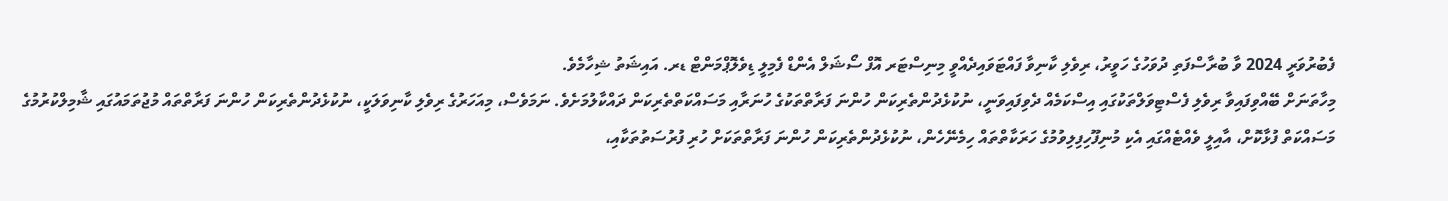ފެބުރުވަރީ 2024 ވާ ބުރާސްފަތި ދުވަހުގެ ހަވީރު، ރިވެލި ކާނިވާ ފައްޓަވައިދެއްވީ މިނިސްޓަރ އޮފް ސޯޝަލް އެންޑް ފެމިލީ ޑިވެލޮޕްމަންޓް ޑރ. އައިޝަތު ޝިހާމެވެ.
މިހާތަނަށް ބޭއްވިފައިވާ ރިވެލި ފެސްޓިވަލްތަކުގައި އިސްކަމެއް ދެވިފައިވަނީ، ނުކުޅެދުންތެރިކަން ހުންނަ ފަރާތްތަކުގެ ހުނަރާއި މަސައްކަތްތެރިކަން ދައްކާލުމަށެވެ. ނަމަވެސް، މިއަހަރުގެ ރިވެލި ކާނިވަލަކީ، ނުކުޅެދުންތެރިކަން ހުންނަ ފަރާތްތައް މުޖުތަމައުގައި ޝާމިލްކުރުމުގެ މަސައްކަތް ފުޅާކޮށް، އާއިލީ ވެއްޓެއްގައި އެކި މުނިފޫހިފިލިވުމުގެ ހަރަކާތްތައް ހިމެނޭހެން، ނުކުޅެދުންތެރިކަން ހުންނަ ފަރާތްތަކަށް ހުރި ފުރުސަތުތަކާއި،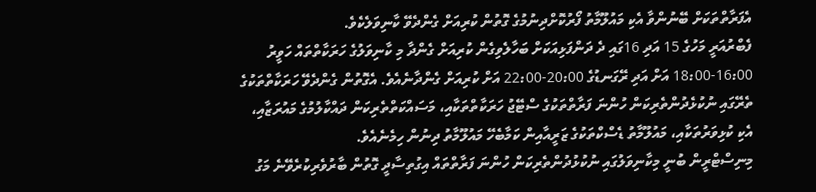އެފަރާތްތަކަށް ބޭނުންވާ އެކި މައުލޫމާތު ފޯރުކޮށްދިނުމުގެ ގޮތުން ކުރިއަށް ގެންދެވޭ ކާނިވަލެކެވެ.
ފެބްރުއަރީ މަހުގެ 15 އަދި 16ގައި ދެ ދަންފަޅިއަކަށް ބަހާލެވިގެން ކުރިއަށް ގެންދާ މި ކާނިވަލުގެ ހަރަކާތްތައް ހަވީރު 16:00-18:00 އަށް އަދި ރޭގަނޑުގެ 20:00-22:00 އަށް ކުރިއަށް ގެންދާނެއެވެ. އެގޮތުން ގެންދެވޭ ހަރަކާތްތަކުގެ ތެރޭގައި ނުކުޅެދުންތެރިކަން ހުންނަ ފަރާތްތަކުގެ ސްޓޭޖު ހަރަކާތްތަކާއި، މަސައްކަތްތެރިކަން ދައްކާލުމުގެ މައުރަޒާއި، އެކި ކުޅިވަރުތަކާއި، މައުލޫމާތު ޑެސްކްތަކުގެ ޒަރީއާއިން ކަމާބެހޭ މައުލޫމާތު ދިނުން ހިމެނެއެވެ.
މިނިސްޓްރީން ބުނީ މިކާނިވަލުގައި ނުކުޅުދުންތެރިކަން ހުންނަ ފަރާތްތައް އިގުތިސާދީ ގޮތުން ބާރުވެރިކުރެވޭނެ މަގު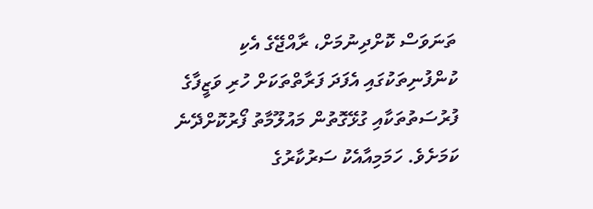ތަނަވަސް ކޮށްދިނުމަށް، ރާއްޖޭގެ އެކި ކުންފުނިތަކުގައި އެފަދަ ފަރާތްތަކަށް ހުރި ވަޒީފާގެ ފުރުސަތުތަކާއި ގުޅޭގޮތުން މައުލޫމާތު ފޯރުކޮށްދޭނެ ކަމަށެވެ. ހަމަމިއާއެކު ސަރުކާރުގެ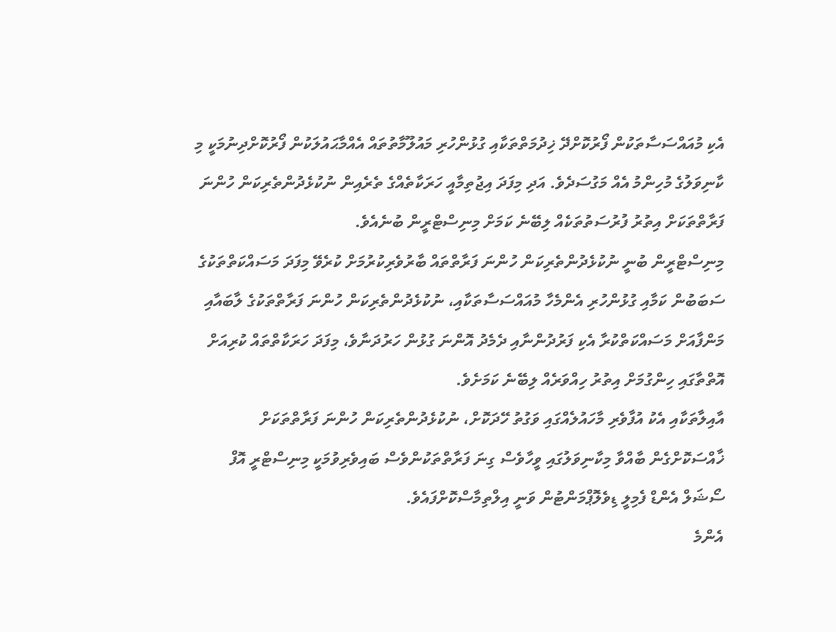އެކި މުއައްސަސާތަކުން ފޯރުކޮށްދޭ ޚިދުމަތްތަކާއި ގުޅުންހުރި މައުލޫމާތުތައް އެއްމާޙައުލަކުން ފޯރުކޮށްދިނުމަކީ މި ކާނިވަލުގެ މުހިންމު އެއް މަގުސަދެވެ. އަދި މިފަދަ އިޖުތިމާއީ ހަރަކާތެއްގެ ތެރެއިން ނުކުޅެދުންތެރިކަން ހުންނަ ފަރާތްތަކަށް އިތުރު ފުރުސަތުތަކެއް ލިބޭނެ ކަމަށް މިނިސްޓްރީން ބުނެއެވެ.
މިނިސްޓްރީން ބުނީ ނުކުޅެދުންތެރިކަން ހުންނަ ފަރާތްތައް ބާރުވެރިކުރުމަށް ކުރެވޭ މިފަދަ މަސައްކަތްތަކުގެ ސަބަބުން ކަމާއި ގުޅުންހުރި އެންމެހާ މުއައްސަސާތަކާއި، ނުކުޅެދުންތެރިކަން ހުންނަ ފަރާތްތަކުގެ ލާބައާއި މަންފާއަށް މަސައްކަތްކުރާ އެކި ފަރުދުންނާއި ދެމެދު އޮންނަ ގުޅުން ހަރުދަނާވެ، މިފަދަ ހަރަކާތްތައް ކުރިއަށް އޮތްތާގައި ހިންގުމަށް އިތުރު ހިއްވަރެއް ލިބޭނެ ކަމަށެވެ.
އާއިލާތަކާއި އެކު އުފާވެރި މާހައުލެއްގައި ވަގުތު ހޭދަކޮށް، ނުކުޅެދުންތެރިކަން ހުންނަ ފަރާތްތަކަށް ޚާއްސަކޮށްގެން ބާއްވާ މިކާނިވަލުގައި ވީހާވެސް ގިނަ ފަރާތްތަކުންވެސް ބައިވެރިވުމަކީ މިނިސްޓްރީ އޮފް ސޯޝަލް އެންޑް ފެމިލީ ޑިވެލޮޕްމަންޓުން ވަނީ އިލްތިމާސްކޮށްފައެވެ.
އެންމެ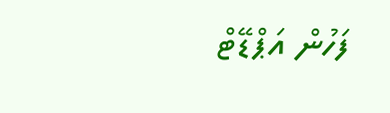ފަހުން އަޕްޑޭޓް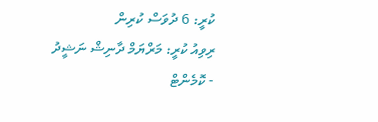ކުރީ: 6 ދުވަސް ކުރިން
ރިވިއު ކުރީ: މަރްޔަމް ދާނިޝް ނަޝީދު
- ކޮމެންޓް